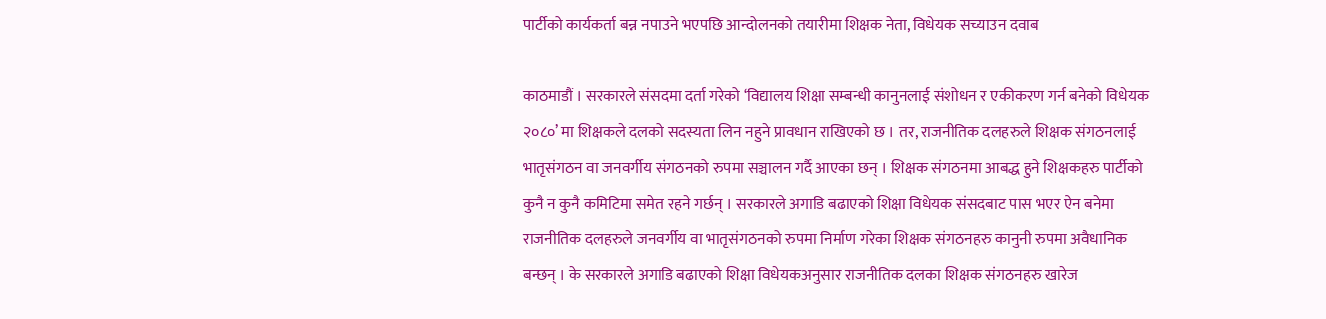पार्टीको कार्यकर्ता बन्न नपाउने भएपछि आन्दोलनको तयारीमा शिक्षक नेता, विधेयक सच्याउन दवाब

काठमाडौं । सरकारले संसदमा दर्ता गरेको ‘विद्यालय शिक्षा सम्बन्धी कानुनलाई संशोधन र एकीकरण गर्न बनेको विधेयक २०८०’ मा शिक्षकले दलको सदस्यता लिन नहुने प्रावधान राखिएको छ । तर, राजनीतिक दलहरुले शिक्षक संगठनलाई भातृसंगठन वा जनवर्गीय संगठनको रुपमा सञ्चालन गर्दै आएका छन् । शिक्षक संगठनमा आबद्ध हुने शिक्षकहरु पार्टीको कुनै न कुनै कमिटिमा समेत रहने गर्छन् । सरकारले अगाडि बढाएको शिक्षा विधेयक संसदबाट पास भएर ऐन बनेमा राजनीतिक दलहरुले जनवर्गीय वा भातृसंगठनको रुपमा निर्माण गरेका शिक्षक संगठनहरु कानुनी रुपमा अवैधानिक बन्छन् । के सरकारले अगाडि बढाएको शिक्षा विधेयकअनुसार राजनीतिक दलका शिक्षक संगठनहरु खारेज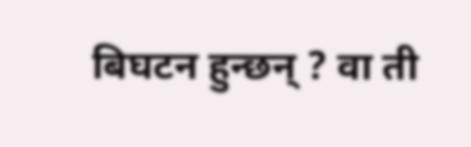बिघटन हुन्छन् ? वा ती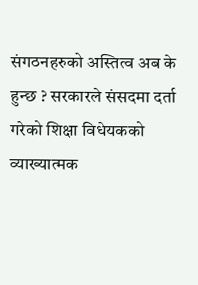संगठनहरुको अस्तित्व अब के हुन्छ ? सरकारले संसदमा दर्ता गरेको शिक्षा विधेयकको व्याख्यात्मक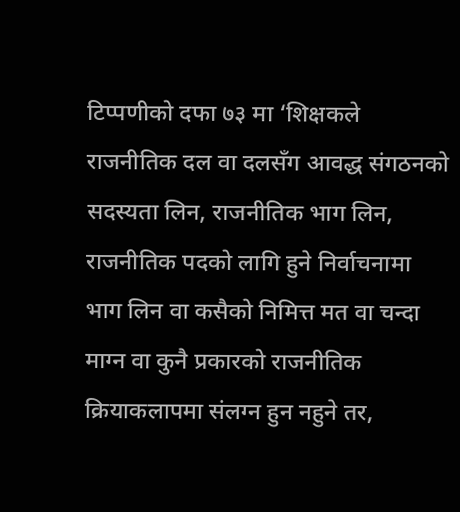टिप्पणीको दफा ७३ मा ‘शिक्षकले राजनीतिक दल वा दलसँग आवद्ध संगठनको सदस्यता लिन, राजनीतिक भाग लिन, राजनीतिक पदको लागि हुने निर्वाचनामा भाग लिन वा कसैको निमित्त मत वा चन्दा माग्न वा कुनै प्रकारको राजनीतिक क्रियाकलापमा संलग्न हुन नहुने तर,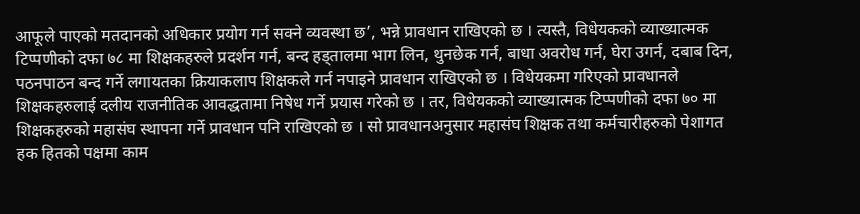आफूले पाएको मतदानको अधिकार प्रयोग गर्न सक्ने व्यवस्था छ’, भन्ने प्रावधान राखिएको छ । त्यस्तै, विधेयकको व्याख्यात्मक टिप्पणीको दफा ७८ मा शिक्षकहरुले प्रदर्शन गर्न, बन्द हड्तालमा भाग लिन, थुनछेक गर्न, बाधा अवरोध गर्न, घेरा उगर्न, दबाब दिन, पठनपाठन बन्द गर्ने लगायतका क्रियाकलाप शिक्षकले गर्न नपाइने प्रावधान राखिएको छ । विधेयकमा गरिएको प्रावधानले शिक्षकहरुलाई दलीय राजनीतिक आवद्धतामा निषेध गर्ने प्रयास गरेको छ । तर, विधेयकको व्याख्यात्मक टिप्पणीको दफा ७० मा शिक्षकहरुको महासंघ स्थापना गर्ने प्रावधान पनि राखिएको छ । सो प्रावधानअनुसार महासंघ शिक्षक तथा कर्मचारीहरुको पेशागत हक हितको पक्षमा काम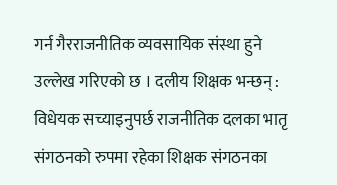गर्न गैरराजनीतिक व्यवसायिक संस्था हुने उल्लेख गरिएको छ । दलीय शिक्षक भन्छन् : विधेयक सच्याइनुपर्छ राजनीतिक दलका भातृ संगठनको रुपमा रहेका शिक्षक संगठनका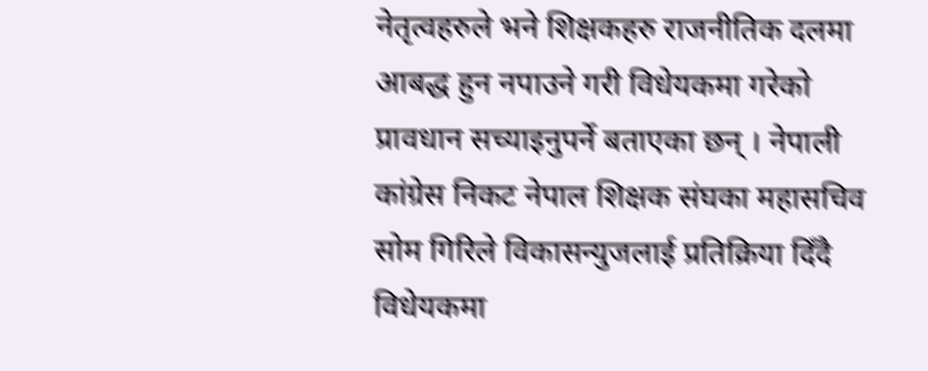नेतृत्वहरुले भने शिक्षकहरु राजनीतिक दलमा आबद्ध हुन नपाउने गरी विधेयकमा गरेको प्रावधान सच्याइनुपर्ने बताएका छन् । नेपाली कांग्रेस निकट नेपाल शिक्षक संघका महासचिव सोम गिरिले विकासन्युजलाई प्रतिक्रिया दिँदै विधेयकमा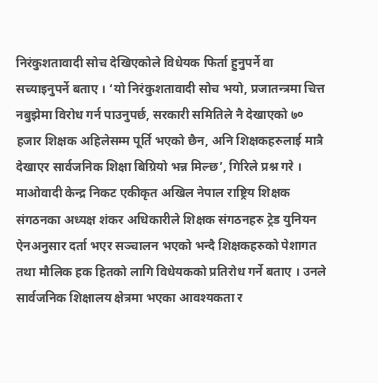निरंकुशतावादी सोच देखिएकोले विधेयक फिर्ता हुनुपर्ने वा सच्याइनुपर्ने बताए । ‘यो निरंकुशतावादी सोच भयो, प्रजातन्त्रमा चित्त नबुझेमा विरोध गर्न पाउनुपर्छ, सरकारी समितिले नै देखाएको ७० हजार शिक्षक अहिलेसम्म पूर्ति भएको छैन, अनि शिक्षकहरुलाई मात्रै देखाएर सार्वजनिक शिक्षा बिग्रियो भन्न मिल्छ’, गिरिले प्रश्न गरे । माओवादी केन्द्र निकट एकीकृत अखिल नेपाल राष्ट्रिय शिक्षक संगठनका अध्यक्ष शंकर अधिकारीले शिक्षक संगठनहरु ट्रेड युनियन ऐनअनुसार दर्ता भएर सञ्चालन भएको भन्दै शिक्षकहरुको पेशागत तथा मौलिक हक हितको लागि विधेयकको प्रतिरोध गर्ने बताए । उनले सार्वजनिक शिक्षालय क्षेत्रमा भएका आवश्यकता र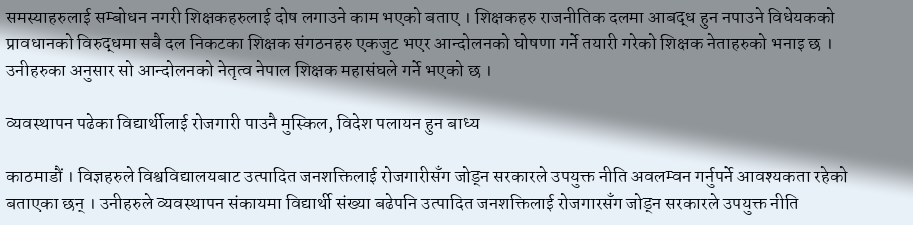समस्याहरुलाई सम्बोधन नगरी शिक्षकहरुलाई दोष लगाउने काम भएको बताए । शिक्षकहरु राजनीतिक दलमा आबद्ध हुन नपाउने विधेयकको प्रावधानको विरुद्धमा सबै दल निकटका शिक्षक संगठनहरु एकजुट भएर आन्दोलनको घोषणा गर्ने तयारी गरेको शिक्षक नेताहरुको भनाइ छ । उनीहरुका अनुसार सो आन्दोलनको नेतृत्व नेपाल शिक्षक महासंघले गर्ने भएको छ ।

व्यवस्थापन पढेका विद्यार्थीलाई रोजगारी पाउनै मुस्किल, विदेश पलायन हुन बाध्य

काठमाडौं । विज्ञहरुले विश्वविद्यालयबाट उत्पादित जनशक्तिलाई रोजगारीसँग जोड्न सरकारले उपयुक्त नीति अवलम्वन गर्नुपर्ने आवश्यकता रहेको बताएका छन् । उनीहरुले व्यवस्थापन संकायमा विद्यार्थी संख्या बढेपनि उत्पादित जनशक्तिलाई रोजगारसँग जोड्न सरकारले उपयुक्त नीति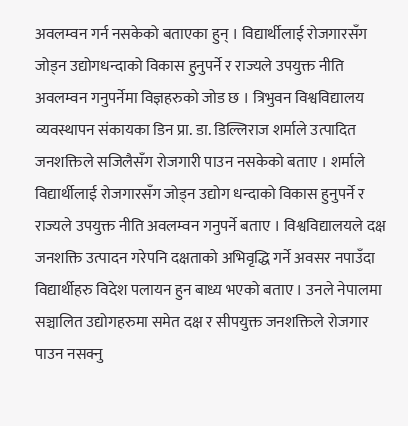अवलम्वन गर्न नसकेको बताएका हुन् । विद्यार्थीलाई रोजगारसँग जोड्न उद्योगधन्दाको विकास हुनुपर्ने र राज्यले उपयुक्त नीति अवलम्वन गनुपर्नेमा विज्ञहरुको जोड छ । त्रिभुवन विश्वविद्यालय व्यवस्थापन संकायका डिन प्रा. डा. डिल्लिराज शर्माले उत्पादित जनशक्तिले सजिलैसँग रोजगारी पाउन नसकेको बताए । शर्माले विद्यार्थीलाई रोजगारसँग जोड्न उद्योग धन्दाको विकास हुनुपर्ने र राज्यले उपयुक्त नीति अवलम्वन गनुपर्ने बताए । विश्वविद्यालयले दक्ष जनशक्ति उत्पादन गरेपनि दक्षताको अभिवृद्धि गर्ने अवसर नपाउँदा विद्यार्थीहरु विदेश पलायन हुन बाध्य भएको बताए । उनले नेपालमा सञ्चालित उद्योगहरुमा समेत दक्ष र सीपयुक्त जनशक्तिले रोजगार पाउन नसक्नु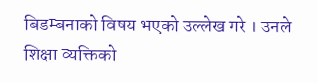बिडम्बनाको विषय भएको उल्लेख गरे । उनले शिक्षा व्यक्तिको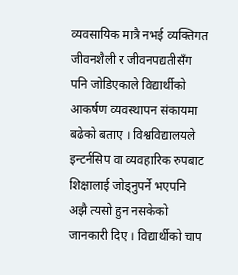व्यवसायिक मात्रै नभई व्यक्तिगत जीवनशैली र जीवनपद्यतीसँग पनि जोडिएकाले विद्यार्थीको आकर्षण व्यवस्थापन संकायमा बढेको बताए । विश्वविद्यालयले इन्टर्नसिप वा व्यवहारिक रुपबाट शिक्षालाई जोड्नुपर्ने भएपनि अझै त्यसो हुन नसकेको जानकारी दिए । विद्यार्थीको चाप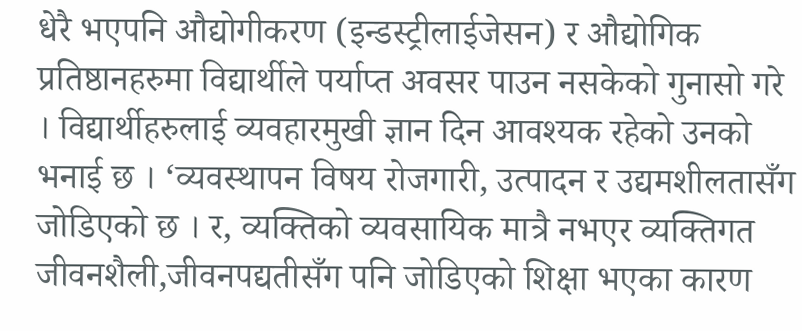धेरै भएपनि औद्योगीकरण (इन्डस्ट्रीलाईजेसन) र औद्योगिक प्रतिष्ठानहरुमा विद्यार्थीले पर्याप्त अवसर पाउन नसकेको गुनासो गरे । विद्यार्थीहरुलाई व्यवहारमुखी ज्ञान दिन आवश्यक रहेको उनको भनाई छ । ‘व्यवस्थापन विषय रोजगारी, उत्पादन र उद्यमशीलतासँग जोडिएको छ । र, व्यक्तिको व्यवसायिक मात्रै नभएर व्यक्तिगत जीवनशैली,जीवनपद्यतीसँग पनि जोडिएको शिक्षा भएका कारण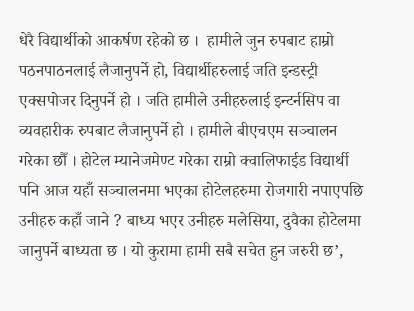धेरै विद्यार्थीको आकर्षण रहेको छ ।  हामीले जुन रुपबाट हाम्रो पठनपाठनलाई लैजानुपर्ने हो, विद्यार्थीहरुलाई जति इन्डस्ट्री एक्सपोजर दिनुपर्ने हो । जति हामीले उनीहरुलाई इन्टर्नसिप वा व्यवहारीक रुपबाट लैजानुपर्ने हो । हामीले बीएचएम सञ्चालन गरेका छौँ । होटेल म्यानेजमेण्ट गरेका राम्रो क्वालिफाईड विद्यार्थी पनि आज यहाँ सञ्चालनमा भएका होटेलहरुमा रोजगारी नपाएपछि उनीहरु कहाँ जाने ? बाध्य भएर उनीहरु मलेसिया, दुवैका होटेलमा जानुपर्ने बाध्यता छ । यो कुरामा हामी सबै सचेत हुन जरुरी छ’,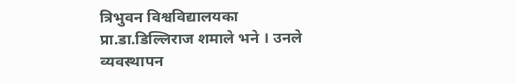त्रिभुवन विश्वविद्यालयका प्रा.डा.डिल्लिराज शमाले भने । उनले व्यवस्थापन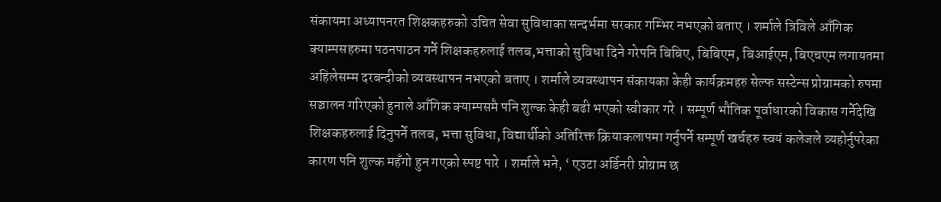संकायमा अध्यापनरत शिक्षकहरुको उचित सेवा सुविधाका सन्दर्भमा सरकार गम्भिर नभएको बताए । शर्माले त्रिविले आँगिक क्याम्पसहरुमा पठनपाठन गर्ने शिक्षकहरुलाई तलब,भत्ताको सुविधा दिने गरेपनि बिबिए, बिबिएम, बिआईएम, बिएचएम लगायतमा अहिलेसम्म दरबन्दीको व्यवस्थापन नभएको बताए । शर्माले व्यवस्थापन संकायका केही कार्यक्रमहरु सेल्फ सस्टेन्स प्रोग्रामको रुपमा सञ्चालन गरिएको हुनाले आँगिक क्याम्पसमै पनि शुल्क केही बढी भएको स्वीकार गरे । सम्पूर्ण भौतिक पूर्वाधारको विकास गर्नेदेखि शिक्षकहरुलाई दिनुपर्ने तलब, भत्ता सुविधा, विद्यार्थीको अतिरिक्त क्रियाकलापमा गर्नुपर्ने सम्पूर्ण खर्चहरु स्वयं कलेजले व्यहोर्नुपरेका कारण पनि शुल्क महँगो हुन गएको स्पष्ट पारे । शर्माले भने, ‘ एउटा अर्डिनरी प्रोग्राम छ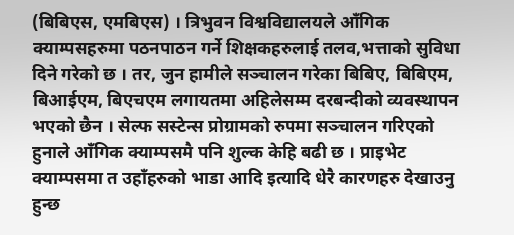(बिबिएस, एमबिएस) । त्रिभुवन विश्वविद्यालयले आँगिक क्याम्पसहरुमा पठनपाठन गर्ने शिक्षकहरुलाई तलव,भत्ताको सुविधा दिने गरेको छ । तर, जुन हामीले सञ्चालन गरेका बिबिए, बिबिएम, बिआईएम, बिएचएम लगायतमा अहिलेसम्म दरबन्दीको व्यवस्थापन भएको छैन । सेल्फ सस्टेन्स प्रोग्रामको रुपमा सञ्चालन गरिएको हुनाले आँगिक क्याम्पसमै पनि शुल्क केहि बढी छ । प्राइभेट क्याम्पसमा त उहाँहरुको भाडा आदि इत्यादि धेरै कारणहरु देखाउनु हुन्छ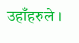उहाँहरुले ।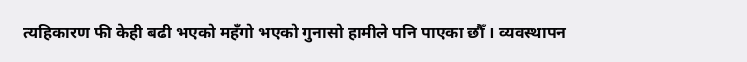त्यहिकारण फी केही बढी भएको महँगो भएको गुनासो हामीले पनि पाएका छौँ । व्यवस्थापन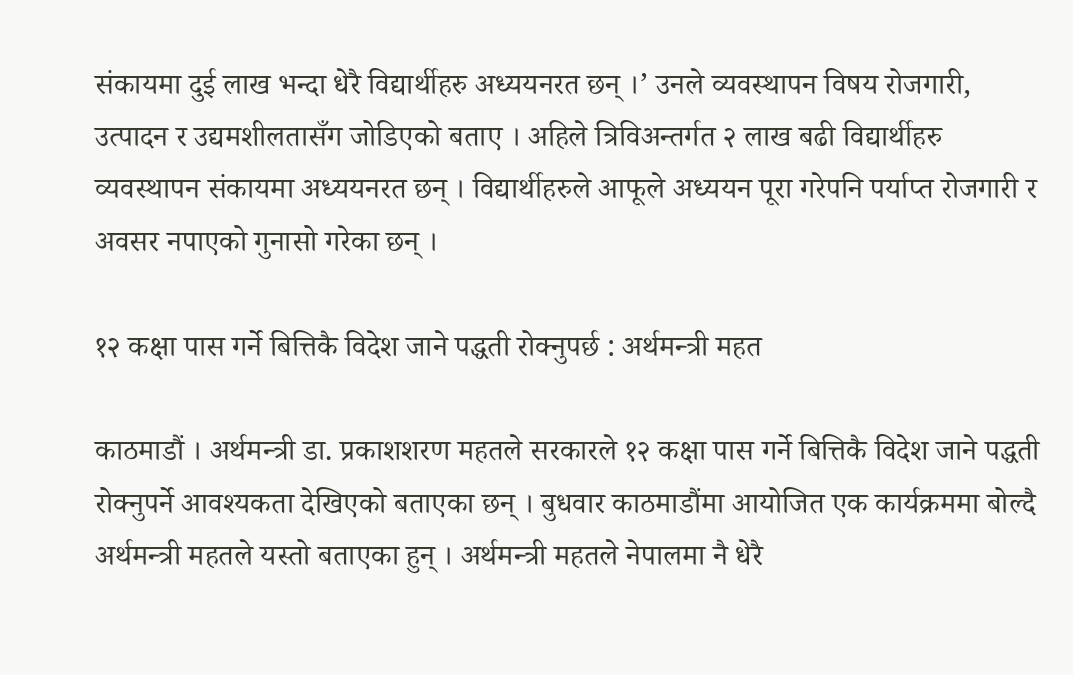संकायमा दुई लाख भन्दा धेरै विद्यार्थीहरु अध्ययनरत छन् ।’ उनले व्यवस्थापन विषय रोजगारी, उत्पादन र उद्यमशीलतासँग जोडिएको बताए । अहिले त्रिविअन्तर्गत २ लाख बढी विद्यार्थीहरु व्यवस्थापन संकायमा अध्ययनरत छन् । विद्यार्थीहरुले आफूले अध्ययन पूरा गरेपनि पर्याप्त रोजगारी र अवसर नपाएको गुनासो गरेका छन् ।

१२ कक्षा पास गर्ने बित्तिकै विदेश जाने पद्धती रोक्नुपर्छ : अर्थमन्त्री महत

काठमाडौं । अर्थमन्त्री डा. प्रकाशशरण महतले सरकारले १२ कक्षा पास गर्ने बित्तिकै विदेश जाने पद्धती रोक्नुपर्ने आवश्यकता देखिएको बताएका छन् । बुधवार काठमाडौंमा आयोजित एक कार्यक्रममा बोल्दै अर्थमन्त्री महतले यस्तो बताएका हुन् । अर्थमन्त्री महतले नेपालमा नै धेरै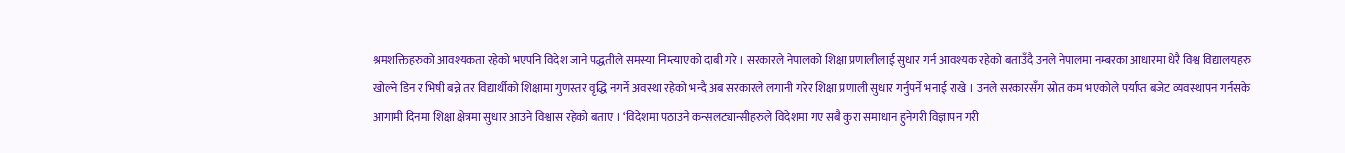श्रमशक्तिहरुको आवश्यकता रहेको भएपनि विदेश जाने पद्धतीले समस्या निम्त्याएको दाबी गरे । सरकारले नेपालको शिक्षा प्रणालीलाई सुधार गर्न आवश्यक रहेको बताउँदै उनले नेपालमा नम्बरका आधारमा धेरै विश्व विद्यालयहरु खोल्ने डिन र भिषी बन्ने तर विद्यार्थीको शिक्षामा गुणस्तर वृद्धि नगर्ने अवस्था रहेको भन्दै अब सरकारले लगानी गरेर शिक्षा प्रणाली सुधार गर्नुपर्ने भनाई राखे । उनले सरकारसँग स्रोत कम भएकोले पर्याप्त बजेट व्यवस्थापन गर्नसके आगामी दिनमा शिक्षा क्षेत्रमा सुधार आउने विश्वास रहेको बताए । ‘विदेशमा पठाउने कन्सलट्यान्सीहरुले विदेशमा गए सबै कुरा समाधान हुनेगरी विज्ञापन गरी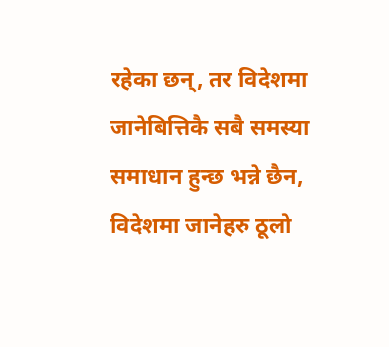रहेका छन्, तर विदेशमा जानेबित्तिकै सबै समस्या समाधान हुन्छ भन्ने छैन, विदेशमा जानेहरु ठूलो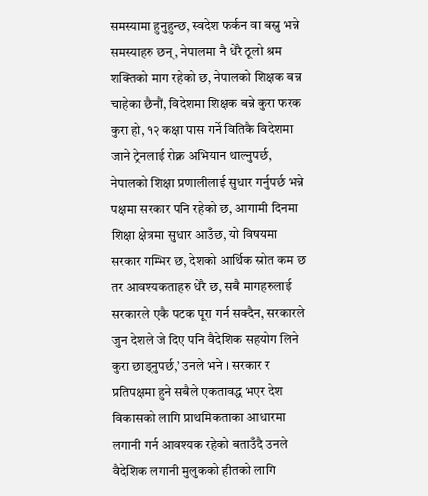समस्यामा हुनुहुन्छ, स्वदेश फर्कन वा बस्नु भन्ने समस्याहरु छन्, नेपालमा नै धेरै ठूलो श्रम शक्तिको माग रहेको छ, नेपालको शिक्षक बन्न चाहेका छैनौं, विदेशमा शिक्षक बन्ने कुरा फरक कुरा हो, १२ कक्षा पास गर्ने वितिकै विदेशमा जाने ट्रेनलाई रोक्न अभियान थाल्नुपर्छ, नेपालको शिक्षा प्रणालीलाई सुधार गर्नुपर्छ भन्ने पक्षमा सरकार पनि रहेको छ, आगामी दिनमा शिक्षा क्षेत्रमा सुधार आउँछ, यो विषयमा सरकार गम्भिर छ, देशको आर्थिक स्रोत कम छ तर आवश्यकताहरु धेरै छ, सबै मागहरुलाई सरकारले एकै पटक पूरा गर्न सक्दैन, सरकारले जुन देशले जे दिए पनि वैदेशिक सहयोग लिने कुरा छाड्नुपर्छ,’ उनले भने । सरकार र प्रतिपक्षमा हुने सबैले एकतावद्ध भएर देश विकासको लागि प्राथमिकताका आधारमा लगानी गर्न आवश्यक रहेको बताउँदै उनले वैदेशिक लगानी मुलुकको हीतको लागि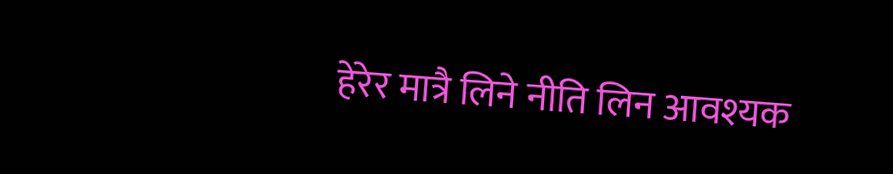हेरेर मात्रै लिने नीति लिन आवश्यक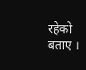रहेको बताए ।